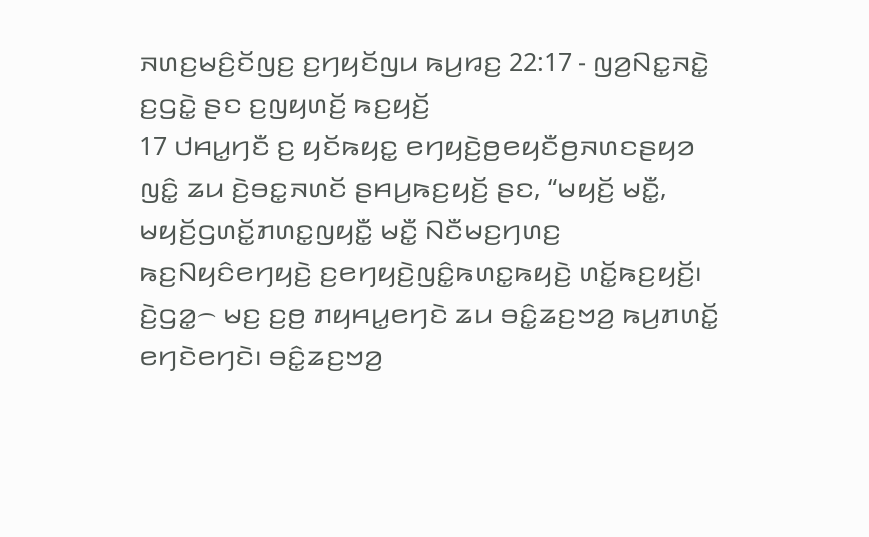ꤏꤛꤢ꤬ꤗꤢꤨ꤬ꤢꤩꤜꤢ꤬ ꤢ꤬ꤚꤟꤢꤩꤜꤣ ꤒꤣ꤬ꤙꤢ꤬ 22:17 - ꤜꤤ꤬ꤡꤢ꤭ꤏꤢꤧ꤭ ꤢ꤬ꤞꤢꤧ꤭ ꤔꤢ ꤢ꤬ꤜꤟꤛꤢꤩ꤬ ꤒꤢ꤬ꤟꤢꤩ꤬
17 ꤓꤌꤣ꤭ꤚꤢꤪ ꤢ꤬ ꤟꤢꤩꤒꤟꤢ꤭ ꤕꤚꤟꤢꤧ꤬ꤥ꤬ꤕꤟꤢꤪꤥ꤬ꤏꤛꤢꤔꤟꤤ ꤜꤢꤨ꤭ ꤘꤣ ꤢꤧ꤬ꤋꤢ꤭ꤏꤛꤢꤩ ꤔꤌꤣ꤬ꤒꤢ꤬ꤟꤢꤩ꤬ ꤔꤢ, “ꤗꤟꤢꤩ꤬ ꤗꤢꤪ꤭, ꤗꤟꤢꤩ꤬ꤞꤛꤢꤩ꤭ꤊꤛꤢ꤭ꤜꤟꤢꤪ꤭ ꤗꤢꤪ꤭ ꤡꤢꤪꤗꤢ꤬ꤚꤛꤢ꤬ ꤒꤢ꤬ꤡꤟꤢꤨꤕꤚꤟꤢꤧ꤬ ꤢ꤬ꤕꤚꤟꤢꤧ꤬ꤜꤢꤨ꤭ꤒꤛꤢ꤭ꤒꤟꤢꤧ꤬ ꤛꤢꤩ꤭ꤒꤢ꤬ꤟꤢꤩ꤬꤯ ꤢꤧ꤬ꤞꤤ꤭꤮ ꤗꤢ꤬ ꤢ꤬ꤥ꤬ ꤊꤟꤌꤣ꤭ꤕꤚꤢꤧ ꤘꤣ ꤋꤢꤨ꤭ꤘꤢ꤬ꤠꤤ꤬ ꤒꤣ꤬ꤊꤛꤢꤩ꤭ ꤕꤚꤢꤧꤕꤚꤢꤧ꤯ ꤋꤢꤨ꤭ꤘꤢ꤬ꤠꤤ꤬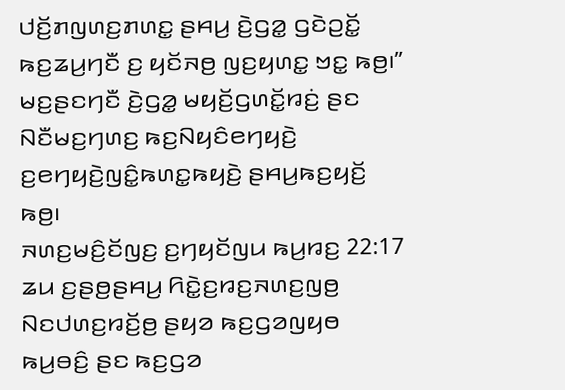ꤓꤢꤩ꤬ꤊꤜꤛꤢ꤬ꤊꤛꤢ꤭ ꤔꤌꤣ꤬ ꤢꤧ꤬ꤞꤤ꤭ ꤞꤢꤧꤑꤢꤩ꤭ ꤒꤢ꤬ꤘꤣ꤬ꤚꤢꤪ ꤢ꤬ ꤟꤢꤩꤏꤥ꤬ ꤜꤢ꤬ꤟꤛꤢ꤭ ꤠꤢ꤭ ꤒꤥ꤬꤯” ꤗꤢ꤬ꤔꤢꤚꤢꤪ ꤢꤧ꤬ꤞꤤ꤭ ꤗꤟꤢꤩ꤬ꤞꤛꤢꤩ꤭ꤙꤢꤦ꤬ ꤔꤢ ꤡꤢꤪꤗꤢ꤬ꤚꤛꤢ꤬ ꤒꤢ꤬ꤡꤟꤢꤨꤕꤚꤟꤢꤧ꤬ ꤢ꤬ꤕꤚꤟꤢꤧ꤬ꤜꤢꤨ꤭ꤒꤛꤢ꤭ꤒꤟꤢꤧ꤬ ꤔꤌꤣ꤬ꤒꤢ꤬ꤟꤢꤩ꤬ ꤒꤥ꤬꤯
ꤏꤛꤢ꤬ꤗꤢꤨ꤬ꤢꤩꤜꤢ꤬ ꤢ꤬ꤚꤟꤢꤩꤜꤣ ꤒꤣ꤬ꤙꤢ꤬ 22:17
ꤘꤣ ꤢ꤬ꤔꤥ꤬ꤔꤌꤣ꤬ ꤖꤢꤧ꤭ꤢ꤬ꤙꤢ꤬ꤏꤛꤢ꤬ꤜꤥ꤬ ꤡꤢꤓꤛꤢ꤬ꤙꤢꤩ꤬ꤥ꤬ ꤔꤟꤤ ꤒꤢ꤬ꤞꤤꤜꤟꤥ ꤒꤣ꤬ꤋꤢꤨ꤬ ꤔꤢ ꤒꤢ꤬ꤞꤤ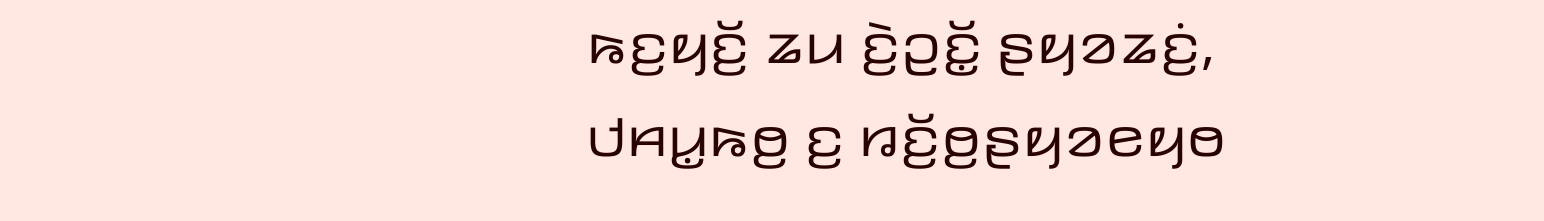ꤒꤢ꤬ꤟꤢꤩ꤬ ꤘꤣ ꤢꤧ꤬ꤑꤢꤩ꤭ ꤔꤟꤤꤘꤢꤦ꤬, ꤓꤌꤣ꤭ꤒꤥ꤬ ꤢ꤬ ꤙꤢꤩ꤬ꤥ꤬ꤔꤟꤤꤕꤟꤥ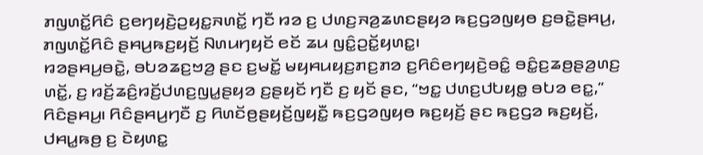ꤊꤜꤛꤢꤩ꤭ꤖꤢꤨ ꤢ꤬ꤕꤚꤟꤢꤧ꤬ꤑꤟꤢ꤭ꤏꤛꤢꤩ꤭ ꤚꤢꤪ ꤙꤤ ꤢ꤬ ꤓꤛꤢ꤬ꤏꤤ꤬ꤘꤛꤢꤔꤟꤤ ꤒꤢ꤬ꤞꤤꤜꤟꤥ ꤢ꤬ꤋꤢꤧ꤭ꤔꤌꤣ꤬, ꤊꤜꤛꤢꤩ꤭ꤖꤢꤨ ꤔꤌꤣ꤬ꤒꤢ꤬ꤟꤢꤩ꤬ ꤡꤛꤣꤚꤟꤢꤩ ꤕꤢꤩ ꤘꤣ ꤜꤢꤨ꤭ꤑꤢꤩ꤭ꤟꤛꤢ꤭꤯
ꤙꤤꤔꤌꤣ꤬ꤋꤢꤧ꤭, ꤋꤝꤤꤘꤢ꤬ꤠꤤ꤬ ꤔꤢ ꤢ꤬ꤗꤢꤩ꤭ ꤗꤟꤌꤣꤟꤢ꤬ꤊꤢ꤬ꤊꤤ ꤢ꤬ꤖꤢꤨꤕꤚꤟꤢꤧ꤬ꤋꤢꤨ꤭ ꤋꤢꤨ꤭ꤢ꤬ꤘꤥ꤬ꤔꤤ꤬ꤛꤢ꤬ ꤛꤢꤩ꤭, ꤢ꤬ ꤙꤢꤩ꤬ꤘꤢꤨ꤬ꤙꤢꤩ꤬ꤓꤛꤢ꤬ꤜꤣ꤭ꤔꤟꤤ ꤢ꤬ꤔꤟꤢꤩ ꤚꤢꤪ ꤢ꤬ ꤟꤢꤩ ꤔꤢ, “ꤠꤢ꤭ ꤓꤛꤢ꤬ꤓꤝꤟꤥ꤭ ꤋꤝꤤ ꤕꤢ꤭,” ꤖꤢꤨꤔꤌꤣ꤬꤯ ꤖꤢꤨꤔꤌꤣ꤬ꤚꤢꤪ ꤢ꤬ ꤖꤛꤢꤩꤥ꤬ꤔꤟꤢꤩ꤬ꤜꤟꤢꤪ꤭ ꤒꤢ꤬ꤞꤤꤜꤟꤥ ꤒꤢ꤬ꤟꤢꤩ꤬ ꤔꤢ ꤒꤢ꤬ꤞꤤ ꤒꤢ꤬ꤟꤢꤩ꤬, ꤓꤌꤣ꤭ꤒꤥ꤬ ꤢ꤬ ꤢꤧꤟꤛꤢ꤭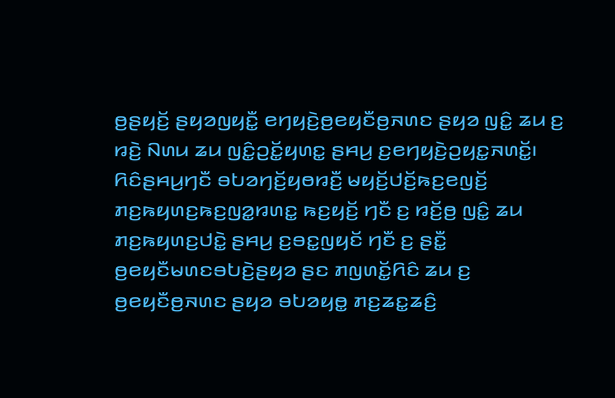ꤥ꤬ꤔꤟꤢꤩ꤬ ꤔꤟꤤꤜꤟꤢꤪ꤭ ꤕꤚꤟꤢꤧ꤬ꤥ꤬ꤕꤟꤢꤪꤥ꤬ꤏꤛꤢ ꤔꤟꤤ ꤜꤢꤨ꤭ ꤘꤣ ꤢ꤬ ꤙꤢꤧ꤬ ꤡꤛꤣ ꤘꤣ ꤜꤢꤨ꤭ꤑꤢꤩ꤭ꤟꤛꤢ꤭ ꤔꤌꤣ꤬ ꤢ꤬ꤕꤚꤟꤢꤧ꤬ꤑꤟꤢ꤭ꤏꤛꤢꤩ꤭꤯
ꤖꤢꤨꤔꤌꤣ꤬ꤚꤢꤪ ꤋꤝꤤꤚꤢꤩ꤬ꤟꤥꤙꤢꤪ꤬ ꤗꤟꤢꤩ꤬ꤓꤢꤩ꤬ꤒꤢ꤬ꤕꤜꤢꤩ꤬ ꤊꤢ꤬ꤒꤟꤛꤢ꤬ꤒꤢ꤬ꤜꤤ꤭ꤙꤛꤢ꤭ ꤒꤢ꤬ꤟꤢꤩ꤬ ꤚꤢꤪ ꤢ꤬ ꤙꤢꤩ꤬ꤥ꤬ ꤜꤢꤨ꤭ ꤘꤣ ꤊꤢ꤬ꤒꤟꤛꤢ꤬ꤓꤢꤧ꤭ ꤔꤌꤣ꤬ ꤢ꤬ꤋꤢ꤭ꤜꤟꤢꤩ ꤚꤢꤪ ꤢ꤬ ꤔꤢꤪ꤭ ꤥ꤬ꤕꤟꤢꤪꤗꤛꤢꤋꤝꤢꤧ꤬ꤔꤟꤤ ꤔꤢ ꤊꤜꤛꤢꤩ꤭ꤖꤢꤨ ꤘꤣ ꤢ꤬ ꤥ꤬ꤕꤟꤢꤪꤥ꤬ꤏꤛꤢ ꤔꤟꤤ ꤋꤝꤤꤟꤥ꤭ ꤊꤢ꤬ꤘꤢ꤭ꤘꤢꤨ꤬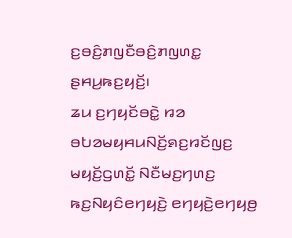ꤢ꤬ꤋꤢꤨ꤬ꤊꤜꤢꤪꤋꤢꤨ꤬ꤊꤜꤛꤢ꤭ ꤔꤌꤣ꤬ꤒꤢ꤬ꤟꤢꤩ꤬꤯
ꤘꤣ ꤢ꤬ꤚꤟꤢꤩꤋꤢꤧ꤭ ꤙꤤ ꤋꤝꤤꤗꤟꤌꤣꤡꤢꤩ꤬ꤎꤢ꤬ꤙꤢꤩꤜꤢ꤬ ꤗꤟꤢꤩ꤬ꤞꤛꤢꤩ꤭ ꤡꤢꤪꤗꤢ꤬ꤚꤛꤢ꤬ ꤒꤢ꤬ꤡꤟꤢꤨꤕꤚꤟꤢꤧ꤬ ꤕꤚꤟꤢꤧ꤬ꤕꤚꤟꤥ꤬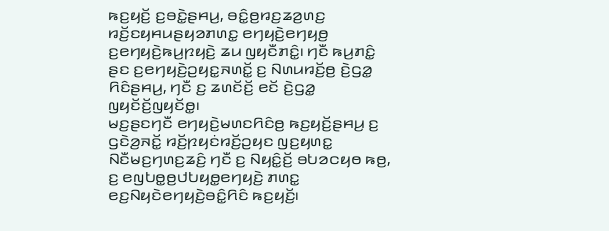ꤒꤢ꤬ꤟꤢꤩ꤬ ꤢ꤬ꤋꤢꤧ꤭ꤔꤌꤣ꤬, ꤋꤢꤨ꤭ꤥ꤬ꤙꤢ꤬ꤘꤤ꤬ꤛꤢ꤬ ꤙꤢꤩ꤬ꤢꤟꤌꤣꤔꤟꤤꤊꤛꤢ꤭ ꤕꤚꤟꤢꤧ꤬ꤕꤚꤟꤥ꤬ ꤢ꤬ꤕꤚꤟꤢꤧ꤬ꤒꤣ꤬ꤐꤟꤢꤧ꤬ ꤘꤣ ꤜꤟꤢꤪꤊꤢꤨ꤭꤯ ꤚꤢꤪ ꤒꤣ꤬ꤊꤢꤨ꤭ ꤔꤢ ꤢ꤬ꤕꤚꤟꤢꤧ꤬ꤑꤟꤢ꤭ꤏꤛꤢꤩ꤭ ꤢ꤬ ꤡꤛꤣꤙꤢꤩ꤬ꤥ꤬ ꤢꤧ꤬ꤞꤤ꤭ ꤖꤢꤨꤔꤌꤣ꤬, ꤚꤢꤪ ꤢ꤬ ꤘꤛꤢꤩꤢꤩ꤬ ꤕꤢꤩ ꤢꤧ꤬ꤞꤤ꤭ ꤜꤟꤢꤩꤢꤩ꤬ꤜꤟꤢꤩꤥ꤭꤯
ꤗꤢ꤬ꤔꤢꤚꤢꤪ ꤕꤚꤟꤢꤧ꤬ꤗꤛꤢꤖꤢꤨꤥ꤬ ꤒꤢ꤬ꤟꤢꤩ꤬ꤔꤌꤣ꤬ ꤢ꤬ ꤞꤢꤧꤤ꤬ꤏꤢꤩ꤭ ꤙꤢꤩ꤬ꤐꤟꤢꤦꤙꤢꤩ꤬ꤑꤟꤢ ꤜꤢ꤬ꤟꤛꤢ꤭ ꤡꤢꤪꤗꤢ꤬ꤚꤛꤢ꤬ꤘꤢꤨ꤬ ꤚꤢꤪ ꤢ꤬ ꤡꤟꤢꤨ꤭ꤢꤩ꤬ ꤋꤝꤤꤍꤟꤥ ꤒꤥ꤬, ꤢ꤬ ꤕꤜꤝꤥ꤭ꤥ꤬ꤓꤝꤟꤥ꤭ꤕꤚꤟꤢꤧ꤬ ꤊꤛꤢ꤭ ꤕꤢ꤬ꤡꤟꤢꤧꤕꤚꤟꤢꤧ꤬ꤋꤢꤨ꤭ꤖꤢꤨ ꤒꤢ꤬ꤟꤢꤩ꤬꤯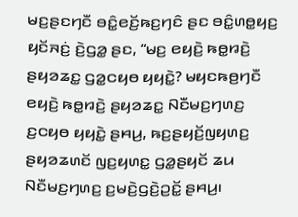ꤗꤢ꤬ꤔꤢꤚꤢꤪ ꤋꤢꤨ꤭ꤕꤢꤩ꤬ꤒꤢ꤬ꤚꤢꤨ ꤔꤢ ꤋꤢꤨ꤭ꤛꤥ꤭ꤟꤢ꤬ ꤟꤢꤩꤏꤢꤦ꤬ ꤢꤧ꤬ꤞꤤ꤭ ꤔꤢ, “ꤗꤢ꤬ ꤕꤟꤢꤧ꤬ ꤒꤥ꤭ꤙꤢꤧ꤬ ꤔꤟꤤꤘꤢ꤭ ꤞꤤ꤭ꤍꤟꤥ ꤟꤟꤢꤧ꤭? ꤗꤟꤢꤒꤥ꤬ꤚꤢꤪ ꤕꤟꤢꤧ꤬ ꤒꤥ꤭ꤙꤢꤧ꤬ ꤔꤟꤤꤘꤢ꤭ ꤡꤢꤪꤗꤢ꤬ꤚꤛꤢ꤬ ꤢ꤬ꤍꤟꤥ ꤟꤟꤢꤧ꤭ ꤔꤌꤣ꤬, ꤒꤢ꤬ꤔꤟꤢꤩ꤬ꤜꤟꤛꤢ꤬ ꤔꤟꤤꤘꤛꤢꤩ ꤜꤢ꤬ꤟꤛꤢ꤭ ꤞꤤ꤭ꤔꤟꤢꤩ ꤘꤣ ꤡꤢꤪꤗꤢ꤬ꤚꤛꤢ꤬ ꤢ꤬ꤗꤢꤧ꤬ꤞꤢꤧ꤬ꤑꤢꤩ꤭ ꤔꤌꤣ꤬꤯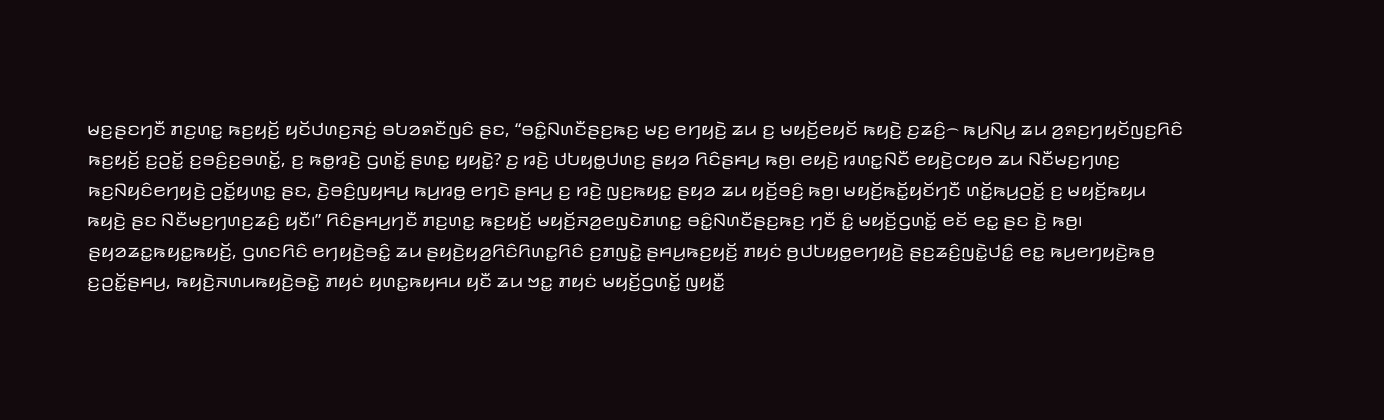ꤗꤢ꤬ꤔꤢꤚꤢꤪ ꤊꤢ꤬ꤛꤢ꤭ ꤒꤢ꤬ꤟꤢꤩ꤬ ꤟꤢꤩꤓꤛꤢ꤬ꤏꤢꤦ꤬ ꤋꤝꤤꤎꤢꤪꤜꤢꤨ ꤔꤢ, “ꤋꤢꤨ꤭ꤡꤛꤢꤪꤔꤢ꤬ꤒꤢ꤬ ꤗꤢ꤬ ꤕꤚꤟꤢꤧ꤬ ꤘꤣ ꤢ꤬ ꤗꤟꤢꤩ꤬ꤕꤟꤢꤩ ꤒꤟꤢꤧ꤬ ꤢ꤬ꤘꤢꤨ꤬꤮ ꤒꤣ꤬ꤡꤣ꤬ ꤘꤣ ꤤ꤬ꤎꤢ꤬ꤚꤟꤢꤩꤜꤢ꤬ꤖꤢꤨ ꤒꤢ꤬ꤟꤢꤩ꤬ ꤢ꤬ꤑꤢꤩ꤭ ꤢ꤬ꤋꤢꤨ꤬ꤢ꤬ꤋꤛꤢꤩ꤭, ꤢ꤬ ꤒꤥ꤭ꤙꤢꤧ꤬ ꤞꤛꤢꤩ꤭ ꤔꤛꤢ꤭ ꤟꤟꤢꤧ꤭? ꤢ꤬ ꤙꤢꤧ꤬ ꤓꤝꤟꤥ꤭ꤓꤛꤢ꤬ ꤔꤟꤤ ꤖꤢꤨꤔꤌꤣ꤬ ꤒꤥ꤬꤯ ꤕꤟꤢꤧ꤬ ꤙꤛꤢ꤭ꤡꤢꤪ ꤕꤟꤢꤧ꤬ꤍꤟꤥ ꤘꤣ ꤡꤢꤪꤗꤢ꤬ꤚꤛꤢ꤬ ꤒꤢ꤬ꤡꤟꤢꤨꤕꤚꤟꤢꤧ꤬ ꤑꤢꤩ꤭ꤟꤛꤢ꤭ ꤔꤢ, ꤢꤧ꤬ꤋꤢꤨ꤬ꤜꤟꤌꤣ꤬ ꤒꤣ꤬ꤙꤥ꤭ ꤕꤚꤢꤧ ꤔꤌꤣ꤬ ꤢ꤬ ꤙꤢꤧ꤬ ꤜꤢ꤬ꤒꤟꤢ꤭ ꤔꤟꤤ ꤘꤣ ꤟꤢꤩ꤬ꤋꤢꤨ꤬ ꤒꤥ꤬꤯ ꤗꤟꤢꤩ꤬ꤒꤢꤩ꤭ꤟꤢꤩꤚꤢꤪ ꤛꤢꤩ꤭ꤒꤣ꤬ꤑꤢꤩ꤭ ꤢ꤬ ꤗꤟꤢꤩ꤬ꤒꤟꤣ ꤒꤟꤢꤧ꤬ ꤔꤢ ꤡꤢꤪꤗꤢ꤬ꤚꤛꤢ꤬ꤘꤢꤨ꤬ ꤟꤢꤪ꤯” ꤖꤢꤨꤔꤌꤣ꤬ꤚꤢꤪ ꤊꤢ꤬ꤛꤢ꤭ ꤒꤢ꤬ꤟꤢꤩ꤬ ꤗꤟꤢꤩ꤬ꤏꤤ꤬ꤕꤜꤢꤧꤊꤛꤢ꤭ ꤋꤢꤨ꤭ꤡꤛꤢꤪꤔꤢ꤬ꤒꤢ꤬ ꤚꤢꤪ ꤢꤨ꤭ ꤗꤟꤢꤩ꤬ꤞꤛꤢꤩ꤭ ꤕꤢꤩ ꤕꤢ꤭ ꤔꤢ ꤢꤧ꤬ ꤒꤥ꤬꤯
ꤔꤟꤤꤘꤢ꤭ꤒꤟꤢ꤭ꤒꤟꤢꤩ꤬, ꤞꤛꤢꤖꤢꤨ ꤕꤚꤟꤢꤧ꤬ꤋꤢꤨ꤭ ꤘꤣ ꤔꤟꤢꤧ꤬ꤟꤤ꤬ꤖꤢꤨꤖꤛꤢ꤭ꤖꤢꤨ ꤢ꤬ꤊꤜꤢꤧ꤭ ꤔꤌꤣ꤬ꤒꤢ꤬ꤟꤢꤩ꤬ ꤊꤟꤢꤦ ꤥ꤬ꤓꤝꤟꤥ꤭ꤕꤚꤟꤢꤧ꤬ ꤔꤢ꤬ꤘꤢꤨ꤬ꤜꤢꤧ꤭ꤓꤢꤨ꤭ ꤕꤢ꤭ ꤒꤣ꤬ꤕꤚꤟꤢꤧ꤬ꤒꤥ꤬ ꤢ꤬ꤑꤢꤩ꤭ꤔꤌꤣ꤬, ꤒꤟꤢꤧ꤬ꤏꤛꤣꤒꤟꤢꤧ꤬ꤋꤢꤧ꤭ ꤊꤟꤢꤦ ꤟꤛꤢ꤭ꤒꤟꤌꤣ ꤟꤢꤪ ꤘꤣ ꤠꤢ꤭ ꤊꤟꤢꤦ ꤗꤟꤢꤩ꤬ꤞꤛꤢꤩ꤭ ꤜꤟꤢꤪ꤭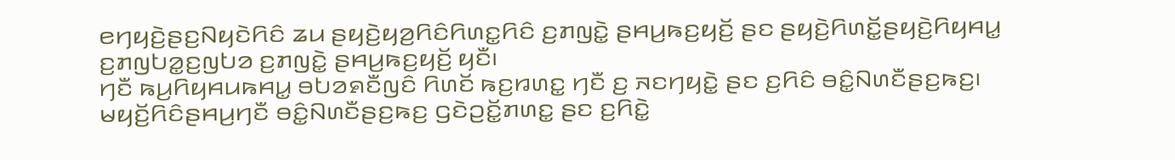ꤕꤚꤟꤢꤧ꤬ꤔꤢ꤬ꤡꤟꤢꤧꤖꤢꤨ ꤘꤣ ꤔꤟꤢꤧ꤬ꤟꤤ꤬ꤖꤢꤨꤖꤛꤢ꤭ꤖꤢꤨ ꤢ꤬ꤊꤜꤢꤧ꤭ ꤔꤌꤣ꤬ꤒꤢ꤬ꤟꤢꤩ꤬ ꤔꤢ ꤔꤟꤢꤧ꤬ꤖꤛꤢꤩ꤭ꤔꤟꤢꤧ꤬ꤖꤟꤌꤣ꤭ ꤢ꤬ꤊꤜꤝꤤ꤭ꤢ꤬ꤜꤝꤤ ꤢ꤬ꤊꤜꤢꤧ꤭ ꤔꤌꤣ꤬ꤒꤢ꤬ꤟꤢꤩ꤬ ꤟꤢꤪ꤯
ꤚꤢꤪ ꤒꤣ꤬ꤖꤟꤌꤣꤒꤌꤣ꤭ ꤋꤝꤤꤎꤢꤪꤜꤢꤨ ꤖꤛꤢꤩ ꤒꤢ꤬ꤙꤛꤢ꤭ ꤚꤢꤪ ꤢ꤬ ꤏꤢꤚꤟꤢꤧ꤭ ꤔꤢ ꤢ꤬ꤖꤢꤨ ꤋꤢꤨ꤭ꤡꤛꤢꤪꤔꤢ꤬ꤒꤢ꤬꤯ ꤗꤟꤢꤩ꤬ꤖꤢꤨꤔꤌꤣ꤬ꤚꤢꤪ ꤋꤢꤨ꤭ꤡꤛꤢꤪꤔꤢ꤬ꤒꤢ꤬ ꤞꤢꤧꤑꤢꤩ꤭ꤊꤛꤢ꤭ ꤔꤢ ꤢ꤬ꤖꤢꤧ꤭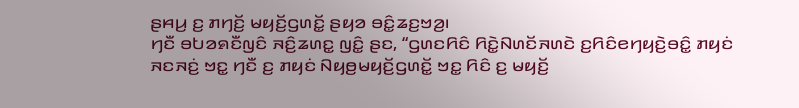ꤔꤌꤣ꤬ ꤢ꤬ ꤊꤚꤢꤩ꤬ ꤗꤟꤢꤩ꤬ꤞꤛꤢꤩ꤭ ꤔꤟꤤ ꤋꤢꤨ꤭ꤘꤢ꤬ꤠꤤ꤬꤯
ꤚꤢꤪ ꤋꤝꤤꤎꤢꤪꤜꤢꤨ ꤏꤢꤨ꤬ꤘꤛꤢ꤭ ꤜꤢꤨ꤭ ꤔꤢ, “ꤞꤛꤢꤖꤢꤨ ꤖꤢꤧ꤭ꤡꤛꤢꤩꤏꤛꤢꤧ ꤢ꤬ꤖꤢꤨꤕꤚꤟꤢꤧ꤬ꤋꤢꤨ꤭ ꤊꤟꤢꤦ ꤏꤢꤏꤢꤦ꤬ ꤠꤢ꤭ ꤚꤢꤪ ꤢ꤬ ꤊꤟꤢꤦ ꤡꤟꤥ꤬ꤗꤟꤢꤩ꤬ꤞꤛꤢꤩ꤭ ꤠꤢ꤭ ꤖꤢꤨ ꤢ꤬ ꤗꤟꤢꤩ꤬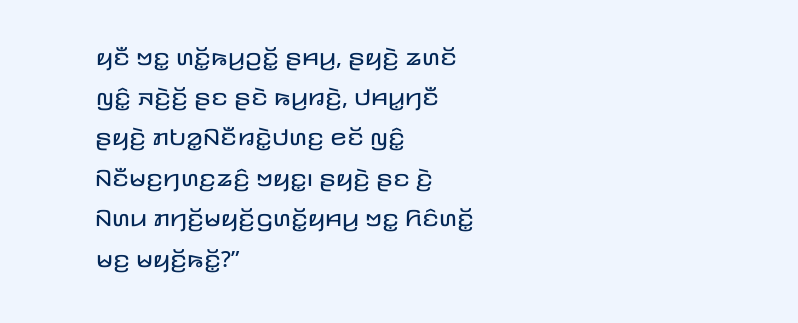ꤟꤢꤪ ꤠꤢ꤭ ꤛꤢꤩ꤭ꤒꤣ꤬ꤑꤢꤩ꤭ ꤔꤌꤣ꤬, ꤔꤟꤢꤧ꤬ ꤘꤛꤢꤩ ꤜꤢꤨ꤭ ꤏꤢꤧ꤬ꤢꤩ꤬ ꤔꤢ ꤔꤢꤧ ꤒꤣ꤬ꤙꤢꤧ꤬, ꤓꤌꤣ꤭ꤚꤢꤪ ꤔꤟꤢꤧ꤬ ꤊꤝꤤ꤭ꤡꤢꤪꤙꤢꤧ꤭ꤓꤛꤢ꤬ ꤕꤢꤩ ꤜꤢꤨ꤭ ꤡꤢꤪꤗꤢ꤬ꤚꤛꤢ꤬ꤘꤢꤨ꤬ ꤠꤟꤢ꤭꤯ ꤔꤟꤢꤧ꤬ ꤔꤢ ꤢꤧ꤬ ꤡꤛꤣ ꤊꤚꤢꤩ꤬ꤗꤟꤢꤩ꤬ꤞꤛꤢꤩ꤭ꤟꤌꤣ꤬ ꤠꤢ꤭ ꤖꤢꤨꤛꤢꤩ꤭ ꤗꤢ꤬ ꤗꤟꤢꤩ꤬ꤒꤢꤩ꤭?”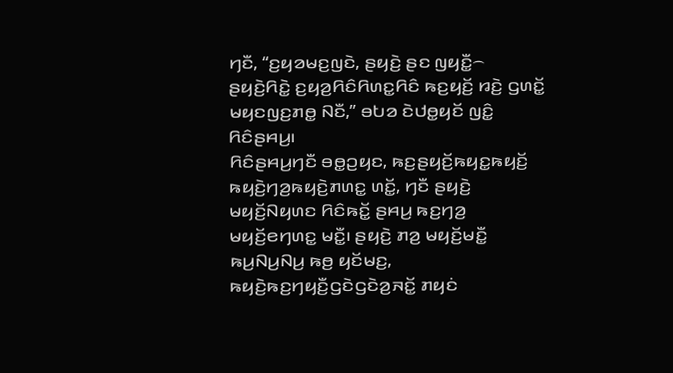ꤚꤢꤪ, “ꤢ꤬ꤟꤤꤗꤢ꤬ꤜꤢꤧ, ꤔꤟꤢꤧ꤬ ꤔꤢ ꤜꤟꤢꤪ꤭꤮ ꤔꤟꤢꤧ꤬ꤖꤢꤧ꤭ ꤢ꤬ꤟꤤ꤬ꤖꤢꤨꤖꤛꤢ꤭ꤖꤢꤨ ꤒꤢ꤬ꤟꤢꤩ꤬ ꤙꤢꤧ꤬ ꤞꤛꤢꤩ꤭ ꤗꤟꤢꤜꤢ꤬ꤊꤥ꤭ ꤡꤢꤪ,” ꤋꤝꤤ ꤢꤧꤓꤥ꤭ꤟꤢꤩ ꤜꤢꤨ꤭ ꤖꤢꤨꤔꤌꤣ꤬꤯
ꤖꤢꤨꤔꤌꤣ꤬ꤚꤢꤪ ꤋꤥ꤭ꤑꤟꤢ, ꤒꤢ꤬ꤔꤟꤢꤩ꤬ꤒꤟꤢ꤭ꤒꤟꤢꤩ꤬ ꤒꤟꤢꤧ꤬ꤚꤤ꤬ꤒꤟꤢꤧ꤬ꤊꤛꤢ꤭ ꤛꤢꤩ꤭, ꤚꤢꤪ ꤔꤟꤢꤧ꤬ ꤗꤟꤢꤩ꤬ꤡꤟꤛꤢ ꤖꤢꤨꤒꤢꤩ꤭ ꤔꤌꤣ꤬ ꤒꤢ꤬ꤚꤤ꤬ ꤗꤟꤢꤩ꤬ꤕꤚꤛꤢ꤭ ꤗꤢꤪ꤭꤯ ꤔꤟꤢꤧ꤬ ꤊꤤ꤬ ꤗꤟꤢꤩ꤬ꤗꤢꤪ꤭ ꤒꤣ꤬ꤡꤣ꤬ꤡꤣ꤬ ꤒꤥ꤬ ꤟꤢꤩꤗꤢ꤬, ꤒꤟꤢꤧ꤬ꤒꤢ꤬ꤚꤟꤢꤪ꤬ꤞꤢꤧꤞꤢꤧꤤ꤬ꤏꤢꤩ꤭ ꤊꤟꤢꤦ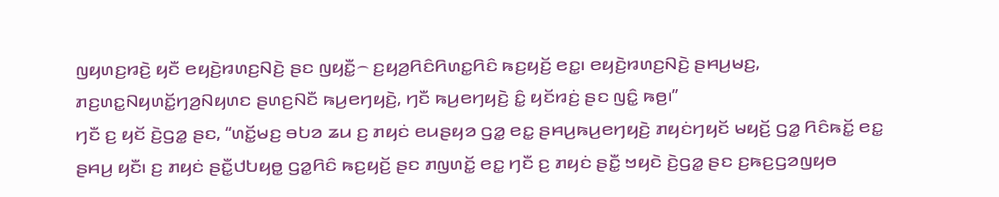ꤜꤟꤛꤢ꤬ꤙꤢꤧ꤬ ꤟꤢꤪ ꤕꤟꤢꤧ꤬ꤙꤛꤢ꤬ꤡꤢꤧ꤬ ꤔꤢ ꤜꤟꤢꤪ꤭꤮ ꤢ꤬ꤟꤤ꤬ꤖꤢꤨꤖꤛꤢ꤭ꤖꤢꤨ ꤒꤢ꤬ꤟꤢꤩ꤬ ꤕꤢ꤭꤯ ꤕꤟꤢꤧ꤬ꤙꤛꤢ꤬ꤡꤢꤧ꤬ ꤔꤌꤣ꤬ꤗꤢ꤬, ꤊꤢ꤬ꤛꤢ꤭ꤡꤟꤛꤢꤩ꤭ꤚꤤ꤬ꤡꤟꤛꤢ ꤔꤛꤢ꤬ꤡꤢꤪ ꤒꤣ꤬ꤕꤚꤟꤢꤧ꤬, ꤚꤢꤪ ꤒꤣ꤬ꤕꤚꤟꤢꤧ꤬ ꤢꤨ꤭ ꤟꤢꤩꤙꤢꤦ꤬ ꤔꤢ ꤜꤢꤨ꤭ ꤒꤥ꤬꤯”
ꤚꤢꤪ ꤢ꤬ ꤟꤢꤩ ꤢꤧ꤬ꤞꤤ꤭ ꤔꤢ, “ꤛꤢꤩ꤭ꤗꤢ꤬ ꤋꤝꤤ ꤘꤣ ꤢ꤬ ꤊꤟꤢꤦ ꤕꤣꤔꤟꤤ ꤞꤤ꤭ ꤕꤢ꤭ ꤔꤌꤣ꤬ꤒꤣ꤬ꤕꤚꤟꤢꤧ꤬ ꤊꤟꤢꤦꤚꤟꤢꤩ ꤗꤟꤢꤩ꤬ ꤞꤤ꤭ ꤖꤢꤨꤒꤢꤩ꤭ ꤕꤢ꤭ ꤔꤌꤣ꤬ ꤟꤢꤪ꤯ ꤢ꤬ ꤊꤟꤢꤦ ꤔꤢꤪ꤭ꤓꤝꤟꤥ꤭ ꤞꤤ꤭ꤖꤢꤨ ꤒꤢ꤬ꤟꤢꤩ꤬ ꤔꤢ ꤊꤜꤛꤢꤩ꤭ ꤕꤢ꤭ ꤚꤢꤪ ꤢ꤬ ꤊꤟꤢꤦ ꤔꤢꤪ꤭ ꤠꤟꤢꤧ ꤢꤧ꤬ꤞꤤ꤭ ꤔꤢ ꤢ꤬ꤒꤢ꤬ꤞꤤꤜꤟꤥ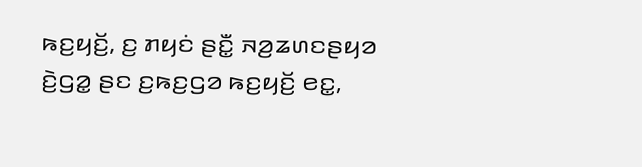ꤒꤢ꤬ꤟꤢꤩ꤬, ꤢ꤬ ꤊꤟꤢꤦ ꤔꤢꤪ꤭ ꤏꤤ꤬ꤘꤛꤢꤔꤟꤤ ꤢꤧ꤬ꤞꤤ꤭ ꤔꤢ ꤢ꤬ꤒꤢ꤬ꤞꤤ ꤒꤢ꤬ꤟꤢꤩ꤬ ꤕꤢ꤭,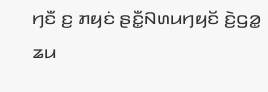ꤚꤢꤪ ꤢ꤬ ꤊꤟꤢꤦ ꤔꤢꤪ꤭ꤡꤛꤣꤚꤟꤢꤩ ꤢꤧ꤬ꤞꤤ꤭ ꤘꤣ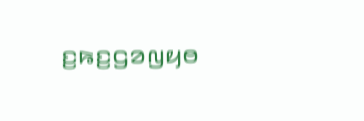ꤢ꤬ꤒꤢ꤬ꤞꤤꤜꤟꤥ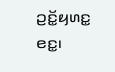ꤑꤢꤩ꤭ꤟꤛꤢ꤭ ꤕꤢ꤭꤯